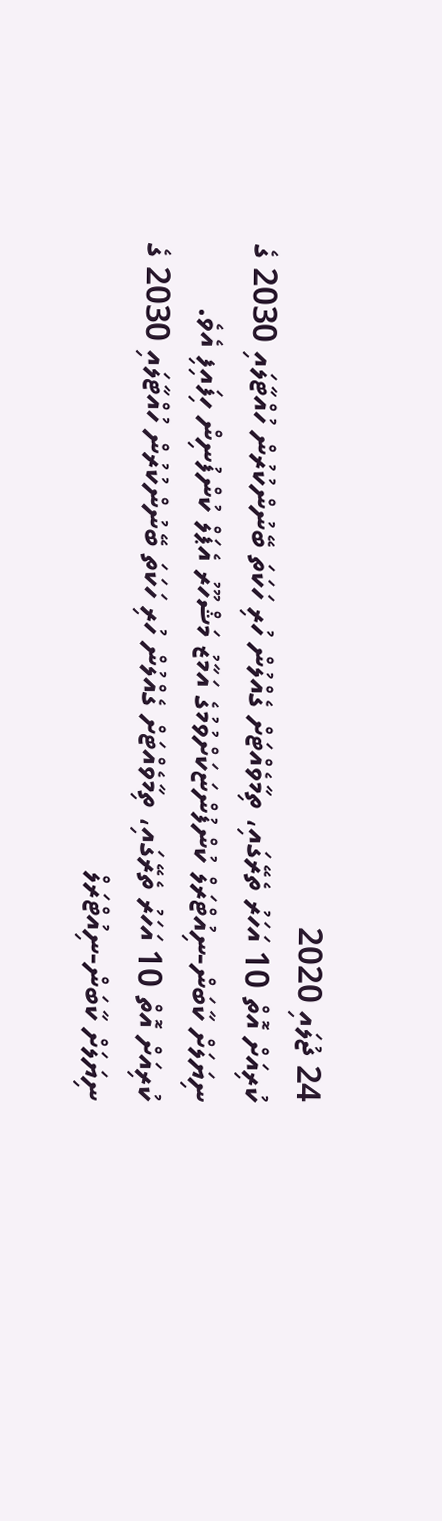24 ޖުލައި 2020
ކުރިއަށް އޮތް 10 އަހަރު ތެރޭގައި، ތިމާވެއްޓަށް ގެއްލުން ހުރި ހަކަތަ ބޭނުންކުރުން ހުއްޓާލައި 2030 ގެ ނިޔަލަށް ކާބަން-ނިއުޓްރަލް ކުންފުންޏަކަށްވުމުގެ އަމާޒު މަޝްހޫރު އެޕަލް ކުންފުނިން ހިފައިފި އެވެ.
ކުރިއަށް އޮތް 10 އަހަރު ތެރޭގައި، ތިމާވެއްޓަށް ގެއްލުން ހުރި ހަކަތަ ބޭނުންކުރުން ހުއްޓާލައި 2030 ގެ ނިޔަލަށް ކާބަން-ނިއުޓްރަލް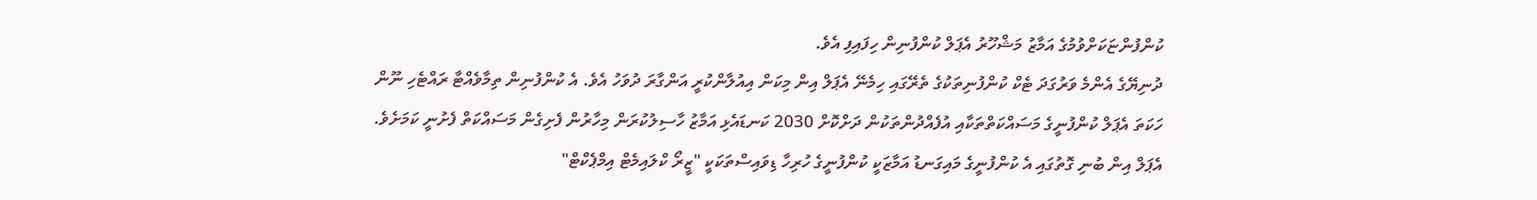ކުންފުންޏަކަށްވުމުގެ އަމާޒު މަޝްހޫރު އެޕަލް ކުންފުނިން ހިފައިފި އެވެ.
ދުނިޔޭގެ އެންމެ ވަރުގަދަ ޓެކް ކުންފުނިތަކުގެ ތެރޭގައި ހިމެނޭ އެޕަލް އިން މިކަން އިއުލާންކުރީ އަންގާރަ ދުވަހު އެވެ. އެ ކުންފުނިން ތިމާވެއްޓާ ރައްޓެހި ނޫން ހަކަތަ އެޕަލް ކުންފުނީގެ މަސައްކަތްތަކާއި އުފެއްދުންތަކުން ދަށްކޮށް 2030 ކަނޑައެޅި އަމާޒު ހާސިލުކުރަން މިހާރުން ފެށިގެން މަސައްކަތް ފެށުނީ ކަމަށެވެ.
އެޕަލް އިން ބުނި ގޮތުގައި އެ ކުންފުނީގެ މައިގަނޑު އަމާޒަކީ ކުންފުނީގެ ހުރިހާ ޑިވައިސްތަކަކީ "ޒީރޯ ކްލައިމެޓް އިމްޕެކްޓް"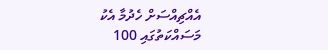އެއްޗިއްސަށް ހެދުމާ އެކު މަސައްކަތުގައި 100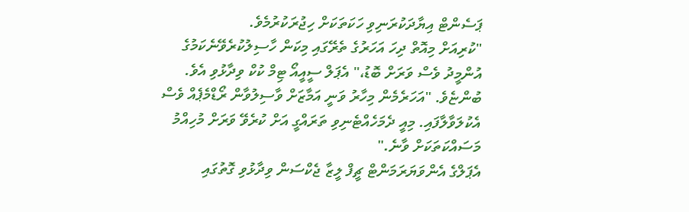ޕަސެންޓް އިޔާދަކުރަނިވި ހަކަތަކަށް ހިޖުރަކުރުމެވެ.
"ކުރިއަށް މިއޮތް ދިހަ އަހަރުގެ ތެރޭގައި މިކަން ހާސިލުކުރެވޭނެކަމުގެ އުންމީދު ވެސް ވަރަށް ބޮޑު،" އެޕަލް ސީއީއޯ ޓިމް ކުކް ވިދާޅުވި އެވެ. ބުންޏެވެ. "އަހަރެމެން މިހާރު ވަނީ އަމާޒަށް ވާސިލުވާން ރޯޑްމެޕެއް ވެސް އެކުލަވާލާފައި. މިއީ ދެމަހެއްޓެނިވި ތަރައްގީ އަށް ކުރެވޭ ވަރަށް މުހިއްމު މަސައްކަތަކަށް ވާނެ."
އެޕަލްގެ އެންވަޔަރަމަންޓް ޗީފް ލީޒާ ޖެކްސަން ވިދާޅުވި ގޮތުގައި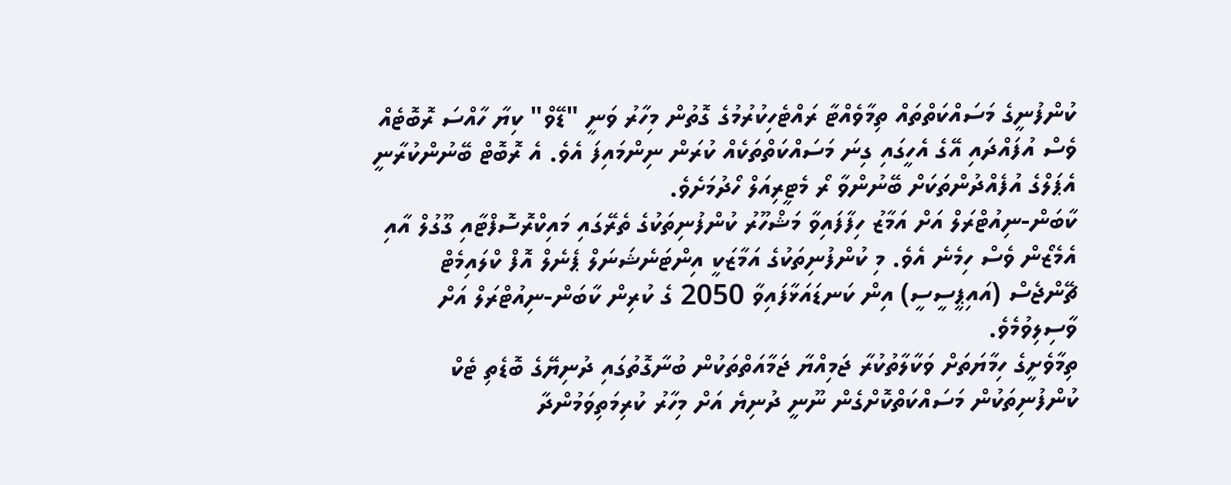ކުންފުނީގެ މަސައްކަތްތައް ތިމާވެއްޓާ ރައްޓެހިކުރުމުގެ ގޮތުން މިހާރު ވަނީ "ޑޭވް" ކިޔާ ހާއްސަ ރޮބޮޓެއް ވެސް އުފައްދައި އޭގެ އެހީގައި ގިނަ މަސައްކަތްތަކެއް ކުރަން ނިންމައިފަ އެވެ. އެ ރޮބޮޓް ބޭނުންކުރާނީ އެޕަލްގެ އުފެއްދުންތަކަށް ބޭނުންވާ ރޯ މެޓީރިއަލް ހޯދުމަށެވެ.
ކާބަން-ނިއުޓްރަލް އަށް އަމާޒު ހިފާފައިވާ މަޝްހޫރު ކުންފުނިތަކުގެ ތެރޭގައި މައިކްރޮސޮފްޓާއި ގޫގުލް އާއި އެމެޒޯން ވެސް ހިމެނެ އެވެ. މި ކުންފުނިތަކުގެ އަމާޒަކީ އިންޓަނެޝަނަލް ޕެނެލް އޮފް ކްލައިމެޓް ޗޭންޖެސް (އައިޕީސީސީ) އިން ކަނޑައަޅާފައިވާ 2050 ގެ ކުރިން ކާބަން-ނިއުޓްރަލް އަށް ވާސިލިވުމެވެ.
ތިމާވެށީގެ ހިމާޔަތަށް ވަކާލާތުކުރާ ޖަމިއްޔާ ޖަމާއަތްތަކުން ބުނާގޮތުގައި ދުނިޔޭގެ ބޮޑެތި ޓެކް ކުންފުނިތަކުން މަސައްކަތްކޮށްގެން ނޫނީ ދުނިޔެ އަށް މިހާރު ކުރިމަތިވަމުންދާ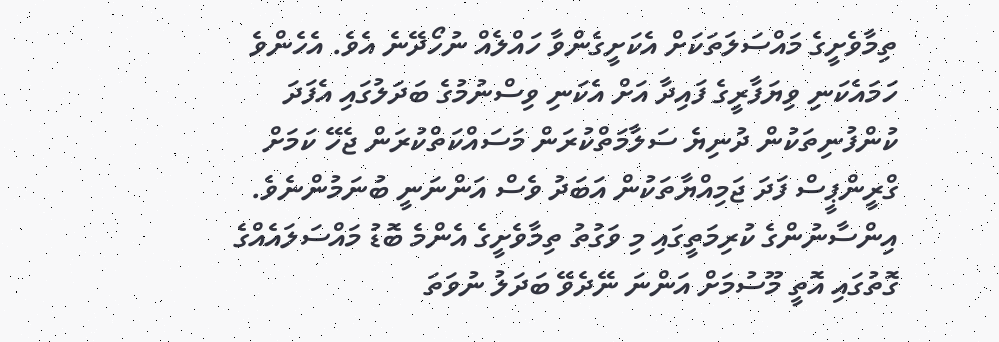ތިމާވެށީގެ މައްސަލަތަކަށް އެކަށީގެންވާ ހައްލެއް ނުހޯދޭނެ އެވެ. އެހެންވެ ހަމައެކަނި ވިޔަފާރީގެ ފައިދާ އަށް އެކަނި ވިސްނުމުގެ ބަދަލުގައި އެފަދަ ކުންފުނިތަކުން ދުނިޔެ ސަލާމަތްކުރަން މަސައްކަތްކުރަން ޖެހޭ ކަމަށް ގްރީންޕީސް ފަދަ ޖަމިއްޔާތަކުން އަބަދު ވެސް އަންނަނީ ބުނަމުންނެވެ.
އިންސާނުންގެ ކުރިމަތީގައި މި ވަގުތު ތިމާވެށީގެ އެންމެ ބޮޑު މައްސަލައެއްގެ ގޮތުގައި އޮތީ މޫސުމަށް އަންނަ ނޭދެވޭ ބަދަލު ނުވަތަ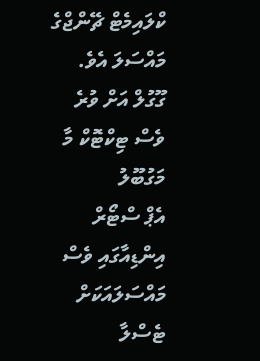ކްލައިމެޓް ޗޭންޖްގެ މައްސަލަ އެވެ.
ގޫގުލް އަށް ވުރެ ވެސް ޓިކްޓޮކް މާ މަގުބޫލު
އެޕް ސްޓޯރް އިންޑިއާގައި ވެސް މައްސަލައަކަށް
ޓެސްލާ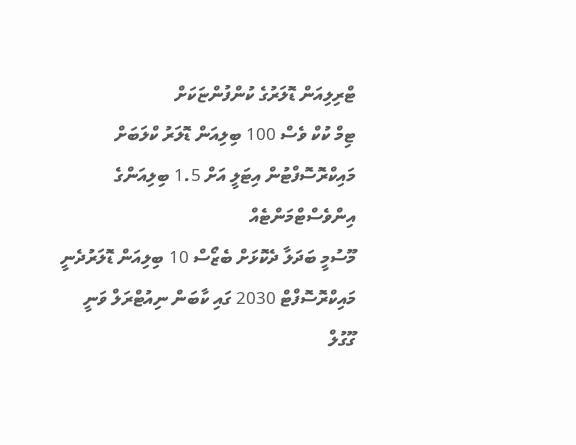ޓްރިލިއަން ޑޮލަރުގެ ކުންފުންޏަކަށް
ޓިމް ކުކް ވެސް 100 ބިލިއަން ޑޮލަރު ކްލަބަށް
މައިކްރޮސޮފްޓުން އިޓަލީ އަށް 1.5 ބިލިއަންގެ އިންވެސްޓްމަންޓެއް
މޫސުމީ ބަދަލާ ދެކޮޅަށް ބެޒޯސް 10 ބިލިއަން ޑޮލަރުދެނީ
މައިކްރޮސޮފްޓް 2030 ގައި ކާބަން ނިއުޓްރަލް ވަނީ
ގޫގުލް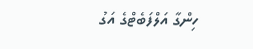ހިންގާ އަލްފަބެޓްގެ އަގު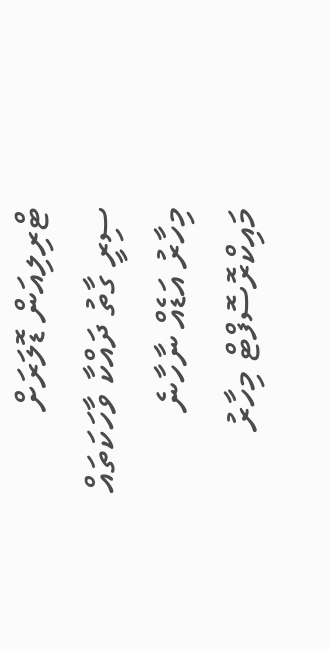ޓްރިލިއަން ޑޮލަރަށް
ސިރީ ގާތު ދައްކާ ވާހަކަތައް މިހާރު އަޑެއް ނާހާނެ
މައިކްރޮސޮފްޓް މިހާރު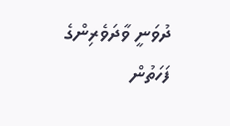ދުވަނީ ވާދަވެރިންގެ ފަހަތުން